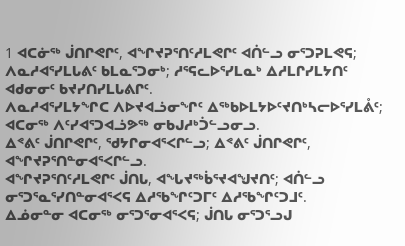1 ᐊᑕᓃᖅ ᒎᑎᒋᕙᒋᑦ, ᐊᖏᔪᕈᕐᑎᑦᓱᒪᕙᒋᑦ ᐊᑏᓪᓗ ᓂᕐᑐᕈᒪᕙᕋ; ᐱᓇᓱᐊᕐᓯᒪᒐᕕᑦ ᑲᒪᓇᕐᑐᓂᒃ; ᓱᕐᕋᓚᐅᕐᓯᒪᓇᒃ ᐃᓱᒪᒋᓯᒪᔭᑎᑦ ᐊᑯᓂᓂᑦ ᑲᔪᓯᑎᓯᒪᒐᕕᒋᑦ.
ᐱᓇᓱᐊᕐᓯᒪᔭᖏᑕ ᐱᐅᔪᐊᓘᓂᖏᑦ ᐃᖅᑲᐅᒪᔭᐅᑦᔪᑎᒃᓴᓕᐅᕐᓯᒪᕔᑦ; ᐊᑕᓂᖅ ᐱᑦᓯᐊᕐᑐᐊᓘᕗᖅ ᓂᑲᒍᓱᒃᑑᓪᓗᓂᓗ.
ᐃᕝᕕᑦ ᒎᑎᒋᕙᒋᑦ, ᖁᔭᒋᓂᐊᕐᐸᒋᓪᓗ; ᐃᕝᕕᑦ ᒎᑎᒋᕙᒋᑦ, ᐊᖏᔪᕈᕐᑎᓐᓂᐊᕐᐸᒋᓪᓗ.
ᐊᖏᔪᕈᕐᑎᑦᓱᒪᕙᒋᑦ ᒎᑎᒐ, ᐊᖓᔪᖅᑳᕐᔪᐊᖑᔪᑎᑦ; ᐊᑏᓪᓗ ᓂᕐᑐᕐᓇᕐᓯᑎᓐᓂᐊᕐᐸᕋ ᐃᓱᖃᖏᑦᑐᒥᑦ ᐃᓱᖃᖏᑦᑐᒧᑦ.
ᐃᓅᓂᓐᓂ ᐊᑕᓂᖅ ᓂᕐᑐᕐᓂᐊᕐᐸᕋ; ᒎᑎᒐ ᓂᕐᑐᕐᓗᒍ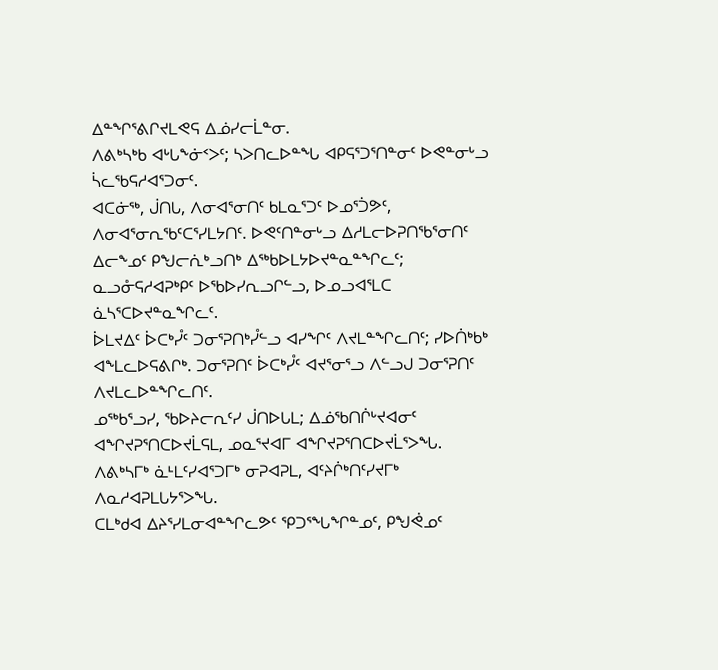ᐃᓐᖏᕐᕕᒋᔪᒪᕙᕋ ᐃᓅᓯᓕᒫᓐᓂ.
ᐱᕕᒃᓴᒃᑲ ᐊᒡᒐᖕᓃᑉᐳᑦ; ᓴᐳᑎᓚᐅᓐᖓ ᐊᑭᕋᕐᑐᕐᑎᓐᓂᑦ ᐅᕙᓐᓂᒡᓗ ᓵᓚᖃᕋᓱᐊᕐᑐᓂᑦ.
ᐊᑕᓃᖅ, ᒎᑎᒐ, ᐱᓂᐊᕐᓂᑎᑦ ᑲᒪᓇᕐᑐᑦ ᐅᓄᕐᑑᕗᑦ, ᐱᓂᐊᕐᓂᕆᖃᑦᑕᕐᓯᒪᔭᑎᑦ. ᐅᕙᑦᑎᓐᓂᒡᓗ ᐃᓱᒪᓕᐅᕈᑎᖃᕐᓂᑎᑦ ᐃᓕᖕᓄᑦ ᑭᖑᓕᕇᒃᓗᑎᒃ ᐃᖅᑲᐅᒪᔭᐅᔪᓐᓇᓐᖏᓚᑦ; ᓇᓗᓁᕋᓱᐊᕈᒃᑭᑦ ᐅᖃᐅᓯᕆᓗᒋᓪᓗ, ᐅᓄᓗᐊᕐᒪᑕ ᓈᓴᕐᑕᐅᔪᓐᓇᖏᓚᑦ.
ᐆᒪᔪᐃᑦ ᐆᑕᒃᓮᑦ ᑐᓂᕐᕈᑎᒃᓮᓪᓗ ᐊᓯᖏᑦ ᐱᔪᒪᓐᖏᓚᑎᑦ; ᓯᐅᑏᒃᑲᒃ ᐊᖕᒪᓚᐅᕋᕕᒋᒃ. ᑐᓂᕐᕈᑎᑦ ᐆᑕᒃᓮᑦ ᐊᔪᕐᓂᕐᓗ ᐱᓪᓗᒍ ᑐᓂᕐᕈᑎᑦ ᐱᔪᒪᓚᐅᓐᖏᓚᑎᑦ.
ᓄᖅᑲᕐᓗᓯ, ᖃᐅᔨᓕᕆᑦᓯ ᒎᑎᐅᒐᒪ; ᐃᓅᖃᑎᒌᒡᔪᐊᓂᑦ ᐊᖏᔪᕈᕐᑎᑕᐅᔪᒫᕋᒪ, ᓄᓇᕐᔪᐊᒥ ᐊᖏᔪᕈᕐᑎᑕᐅᔪᒫᕐᐳᖓ.
ᐱᕕᒃᓴᒥᒃ ᓈᒻᒪᑦᓯᐊᕐᑐᒥᒃ ᓂᕈᐊᕈᒪ, ᐊᑦᔨᒌᒃᑎᑦᓯᔪᒥᒃ ᐱᓇᓱᐊᕈᒪᒐᔭᕐᐳᖓ.
ᑕᒪᒃᑯᐊ ᐃᔨᕐᓯᒪᓂᐊᓐᖏᓚᕗᑦ ᕿᑐᕐᖓᖏᓐᓄᑦ, ᑭᖑᕚᓄᑦ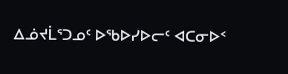ᐃᓅᔪᒫᕐᑐᓄᑦ ᐅᖃᐅᓯᐅᓕᑦ ᐊᑕᓂᐅᑉ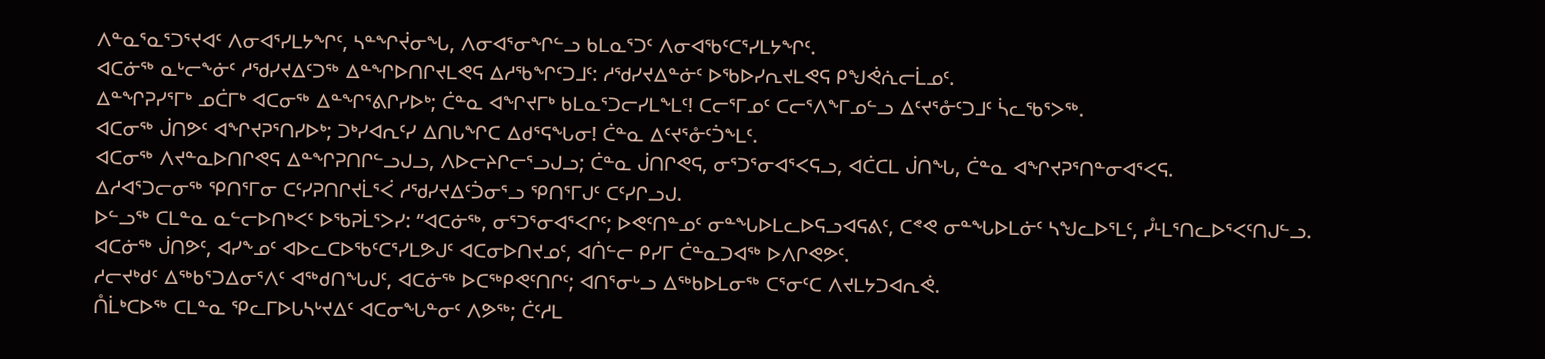ᐱᓐᓇᕐᓇᕐᑐᕐᔪᐊᑦ ᐱᓂᐊᕐᓯᒪᔭᖏᑦ, ᓴᓐᖏᔫᓂᖓ, ᐱᓂᐊᕐᓂᖏᓪᓗ ᑲᒪᓇᕐᑐᑦ ᐱᓂᐊᖃᑦᑕᕐᓯᒪᔭᖏᑦ.
ᐊᑕᓃᖅ ᓇᒡᓕᖕᓃᑦ ᓱᖁᓯᔪᐃᑦᑐᖅ ᐃᓐᖏᐅᑎᒋᔪᒪᕙᕋ ᐃᓱᖃᖏᑦᑐᒧᑦ: ᓱᖁᓯᔪᐃᓐᓃᑦ ᐅᖃᐅᓯᕆᔪᒪᕙᕋ ᑭᖑᕚᕇᓕᒫᓄᑦ.
ᐃᓐᖏᕈᓯᕐᒥᒃ ᓄᑖᒥᒃ ᐊᑕᓂᖅ ᐃᓐᖏᕐᕕᒋᓯᐅᒃ; ᑖᓐᓇ ᐊᖏᔪᒥᒃ ᑲᒪᓇᕐᑐᓕᓯᒪᖕᒪᑦ! ᑕᓕᕐᒥᓄᑦ ᑕᓕᕐᐱᖕᒥᓄᓪᓗ ᐃᑦᔪᕐᓁᑦᑐᒧᑦ ᓵᓚᖃᕐᐳᖅ.
ᐊᑕᓂᖅ ᒎᑎᕗᑦ ᐊᖏᔪᕈᕐᑎᓯᐅᒃ; ᑐᒃᓯᐊᕆᑦᓯ ᐃᑎᒐᖏᑕ ᐃᑯᕐᕋᖓᓂ! ᑖᓐᓇ ᐃᑦᔪᕐᓁᑦᑑᖕᒪᑦ.
ᐊᑕᓂᖅ ᐱᔪᓐᓇᐅᑎᒋᕙᕋ ᐃᓐᖏᕈᑎᒋᓪᓗᒍᓗ, ᐱᐅᓕᔨᒋᓕᕐᓗᒍᓗ; ᑖᓐᓇ ᒎᑎᒋᕙᕋ, ᓂᕐᑐᕐᓂᐊᕐᐸᕋᓗ, ᐊᑖᑕᒪ ᒎᑎᖓ, ᑖᓐᓇ ᐊᖏᔪᕈᕐᑎᓐᓂᐊᕐᐸᕋ.
ᐃᓱᐊᕐᑐᓕᓂᖅ ᕿᑎᕐᒥᓂ ᑕᑦᓯᕈᑎᒋᔪᒫᕐᐹ ᓱᖁᓯᔪᐃᑦᑑᓂᕐᓗ ᕿᑎᕐᒥᒍᑦ ᑕᑦᓯᒋᓗᒍ.
ᐅᓪᓗᖅ ᑕᒪᓐᓇ ᓇᓪᓕᐅᑎᒃᐸᑦ ᐅᖃᕈᒫᕐᐳᓯ: “ᐊᑕᓃᖅ, ᓂᕐᑐᕐᓂᐊᕐᐸᒋᑦ; ᐅᕙᑦᑎᓐᓄᑦ ᓂᓐᖓᐅᒪᓚᐅᕋᓗᐊᕋᕕᑦ, ᑕᕝᕙ ᓂᓐᖓᐅᒪᓃᑦ ᓴᖑᓚᐅᕐᒪᑦ, ᓮᒻᒪᕐᑎᓚᐅᕐᐸᑦᑎᒍᓪᓗ.
ᐊᑕᓃᖅ ᒎᑎᕗᑦ, ᐊᓯᖕᓄᑦ ᐊᐅᓚᑕᐅᖃᑦᑕᕐᓯᒪᕗᒍᑦ ᐊᑕᓂᐅᑎᔪᓄᑦ, ᐊᑏᓪᓕ ᑭᓯᒥ ᑖᓐᓇᑐᐊᖅ ᐅᐱᒋᕙᕗᑦ.
ᓱᓕᔪᒃᑯᑦ ᐃᖅᑲᕐᑐᐃᓂᕐᐱᑦ ᐊᖅᑯᑎᖓᒍᑦ, ᐊᑕᓃᖅ ᐅᑕᖅᑭᕙᑦᑎᒋᑦ; ᐊᑎᕐᓂᒡᓗ ᐃᖅᑲᐅᒪᓂᖅ ᑕᕐᓂᑦᑕ ᐱᔪᒪᔭᑐᐊᕆᕚ.
ᑍᒫᒃᑕᐅᖅ ᑕᒪᓐᓇ ᕿᓚᒥᐅᒐᓴᒡᔪᐃᑦ ᐊᑕᓂᖓᓐᓂᑦ ᐱᕗᖅ; ᑖᑦᓱᒪ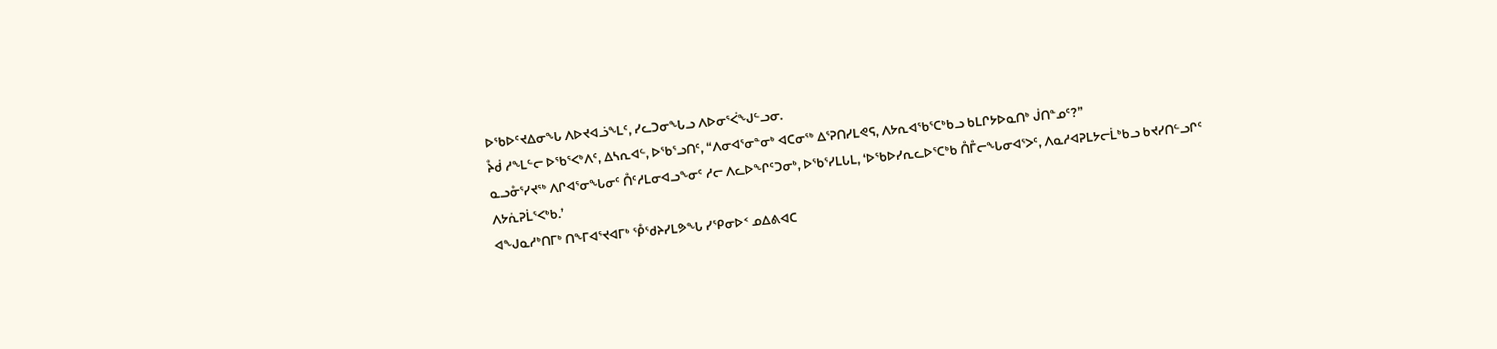ᐅᖃᐅᑦᔪᐃᓂᖓ ᐱᐅᔪᐊᓘᖕᒪᑦ, ᓯᓚᑐᓂᖓᓗ ᐱᐅᓂᕐᐹᖑᓪᓗᓂ.
ᔧᑰ ᓱᖕᒪᓪᓕ ᐅᖃᕐᐸᒃᐱᑦ, ᐃᓴᕆᐊᓪ, ᐅᖃᕐᓗᑎᑦ, “ᐱᓂᐊᕐᓂᓐᓂᒃ ᐊᑕᓂᖅ ᐃᕐᕈᑎᓯᒪᕙᕋ, ᐱᔭᕆᐊᖃᕐᑕᒃᑲᓗ ᑲᒪᒋᔭᐅᓇᑎᒃ ᒎᑎᓐᓄᑦ?”
ᓇᓗᓁᕐᓯᔪᖅ ᐱᒋᐊᕐᓂᖓᓂᑦ ᑍᑦᓱᒪᓂᐊᓗᖕᓂᑦ ᓱᓕ ᐱᓚᐅᖏᑦᑐᓂᒃ, ᐅᖃᕐᓯᒪᒐᒪ, ‘ᐅᖃᐅᓯᕆᓚᐅᕐᑕᒃᑲ ᑍᒤᓕᖓᓂᐊᕐᐳᑦ, ᐱᓇᓱᐊᕈᒪᔭᓕᒫᒃᑲᓗ ᑲᔪᓯᑎᓪᓗᒋᑦ ᐱᔭᕇᕈᒫᕐᐸᒃᑲ.’
ᐊᖑᓇᓱᒃᑎᒥᒃ ᑎᖕᒥᐊᕐᔪᐊᒥᒃ ᕾᖁᔨᓯᒪᕗᖓ ᓯᕿᓂᐅᑉ ᓄᐃᕕᐊᑕ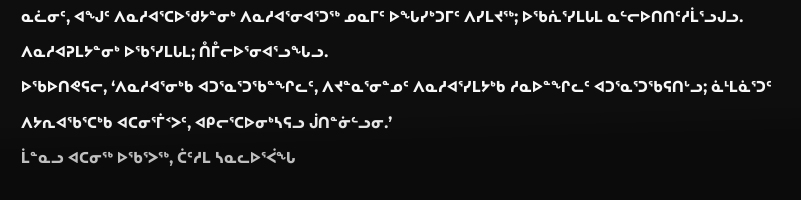ᓇᓛᓂᑦ, ᐊᖑᑦ ᐱᓇᓱᐊᕐᑕᐅᖁᔭᓐᓂᒃ ᐱᓇᓱᐊᕐᓂᐊᕐᑐᖅ ᓄᓇᒥᑦ ᐅᖓᓯᒃᑐᒥᑦ ᐱᓯᒪᔪᖅ; ᐅᖃᕇᕐᓯᒪᒐᒪ ᓇᓪᓕᐅᑎᑎᑦᓱᒫᕐᓗᒍᓗ. ᐱᓇᓱᐊᕈᒪᔭᓐᓂᒃ ᐅᖃᕐᓯᒪᒐᒪ; ᑍᒤᓕᐅᕐᓂᐊᕐᓗᖓᓗ.
ᐅᖃᐅᑎᕙᕋᓕ, ‘ᐱᓇᓱᐊᕐᓂᒃᑲ ᐊᑐᕐᓇᕐᑐᖃᓐᖏᓚᑦ, ᐱᔪᓐᓇᕐᓂᓐᓄᑦ ᐱᓇᓱᐊᕐᓯᒪᔭᒃᑲ ᓱᓇᐅᓐᖏᓚᑦ ᐊᑐᕐᓇᕐᑐᖃᕋᑎᒡᓗ; ᓈᒻᒪᓈᕐᑐᑦ ᐱᔭᕆᐊᖃᕐᑕᒃᑲ ᐊᑕᓂᕐᒦᑉᐳᑦ, ᐊᑭᓕᕐᑕᐅᓂᒃᓴᕋᓗ ᒎᑎᓐᓃᓪᓗᓂ.’
ᒫᓐᓇᓗ ᐊᑕᓂᖅ ᐅᖃᕐᐳᖅ, ᑖᑦᓱᒪ ᓴᓇᓚᐅᕐᐹᖓ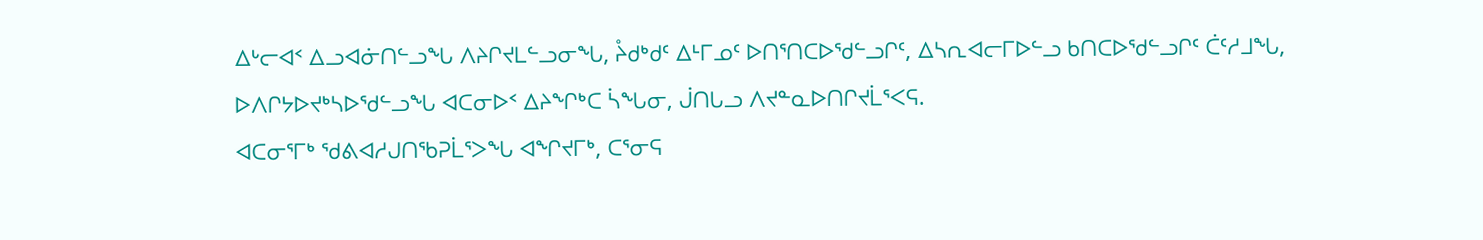ᐃᒡᓕᐊᑉ ᐃᓗᐊᓃᑎᓪᓗᖓ ᐱᔨᒋᔪᒪᓪᓗᓂᖓ, ᔧᑯᒃᑯᑦ ᐃᒻᒥᓄᑦ ᐅᑎᕐᑎᑕᐅᖁᓪᓗᒋᑦ, ᐃᓴᕆᐊᓕᒥᐅᓪᓗ ᑲᑎᑕᐅᖁᓪᓗᒋᑦ ᑖᑦᓱᒧᖓ, ᐅᐱᒋᔭᐅᔪᒃᓴᐅᖁᓪᓗᖓ ᐊᑕᓂᐅᑉ ᐃᔨᖏᒃᑕ ᓵᖓᓂ, ᒎᑎᒐᓗ ᐱᔪᓐᓇᐅᑎᒋᔪᒫᕐᐸᕋ.
ᐊᑕᓂᕐᒥᒃ ᖁᕕᐊᓱᒍᑎᖃᕈᒫᕐᐳᖓ ᐊᖏᔪᒥᒃ, ᑕᕐᓂᕋ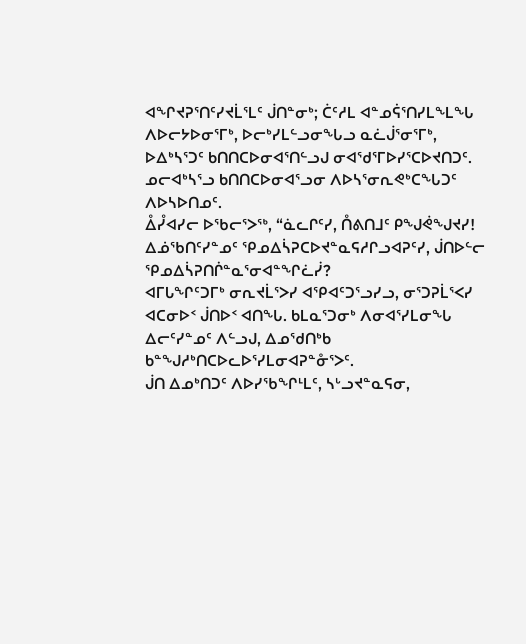ᐊᖏᔪᕈᕐᑎᑦᓯᔪᒫᕐᒪᑦ ᒎᑎᓐᓂᒃ; ᑖᑦᓱᒪ ᐊᓐᓄᕌᕐᑎᓯᒪᖕᒪᖓ ᐱᐅᓕᔭᐅᓂᕐᒥᒃ, ᐅᓕᒃᓯᒪᓪᓗᓂᖓᓗ ᓇᓛᒎᕐᓂᕐᒥᒃ, ᐅᐃᒃᓴᕐᑐᑦ ᑲᑎᑎᑕᐅᓂᐊᕐᑎᓪᓗᒍ ᓂᐊᖁᕐᒥᐅᓯᕐᑕᐅᔪᑎᑐᑦ. ᓄᓕᐊᒃᓴᕐᓗ ᑲᑎᑎᑕᐅᓂᐊᕐᓗᓂ ᐱᐅᓴᕐᓂᕆᕙᒃᑕᖓᑐᑦ ᐱᐅᓴᐅᑎᓄᑦ.
ᐂᓮᐊᓯᓕ ᐅᖃᓕᕐᐳᖅ, “ᓈᓚᒋᑦᓯ, ᑍᕕᑎᒧᑦ ᑭᖑᕚᖑᔪᓯ! ᐃᓅᖃᑎᑦᓯᓐᓄᑦ ᕿᓄᐃᓵᕈᑕᐅᔪᓐᓇᕋᓱᒋᓗᐊᕈᑦᓯ, ᒎᑎᐅᓪᓕ ᕿᓄᐃᓵᕈᑎᒌᓐᓇᕐᓂᐊᓐᖏᓛᓰ?
ᐊᒥᒐᖏᑦᑐᒥᒃ ᓂᕆᔪᒫᕐᐳᓯ ᐊᕿᐊᑦᑐᕐᓗᓯᓗ, ᓂᕐᑐᕈᒫᕐᐸᓯ ᐊᑕᓂᐅᑉ ᒎᑎᐅᑉ ᐊᑎᖓ. ᑲᒪᓇᕐᑐᓂᒃ ᐱᓂᐊᕐᓯᒪᓂᖓ ᐃᓕᑦᓯᓐᓄᑦ ᐱᓪᓗᒍ, ᐃᓄᖁᑎᒃᑲ ᑲᓐᖑᓱᒃᑎᑕᐅᓚᐅᕐᓯᒪᓂᐊᕈᓐᓁᕐᐳᑦ.
ᒎᑎ ᐃᓄᒃᑎᑐᑦ ᐱᐅᓯᖃᖏᒻᒪᑦ, ᓴᒡᓗᔪᓐᓇᕋᓂ,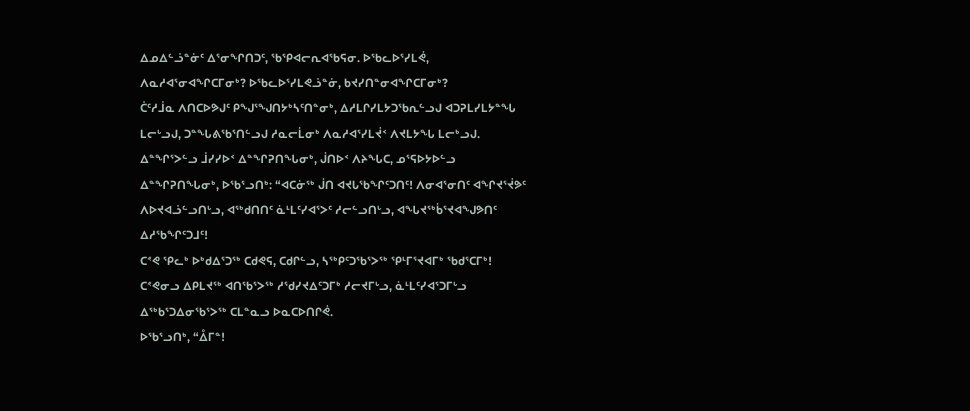ᐃᓄᐃᓪᓘᓐᓃᑦ ᐃᕐᓂᖏᑎᑐᑦ, ᖃᕿᐊᓕᕆᐊᖃᕋᓂ. ᐅᖃᓚᐅᕐᓯᒪᕚ, ᐱᓇᓱᐊᕐᓂᐊᖏᑕᒥᓂᒃ? ᐅᖃᓚᐅᕐᓯᒪᕙᓘᓐᓃ, ᑲᔪᓯᑎᓐᓂᐊᖏᑕᒥᓂᒃ?
ᑖᑦᓱᒨᓇ ᐱᑎᑕᐅᕗᒍᑦ ᑭᖑᕐᖑᑎᔭᒃᓴᑦᑎᓐᓂᒃ, ᐃᓱᒪᒋᓯᒪᔭᑐᖃᕆᓪᓗᒍ ᐊᑐᕈᒪᓯᒪᔭᓐᖓ ᒪᓕᒡᓗᒍ, ᑐᓐᖓᕕᖃᕐᑎᓪᓗᒍ ᓱᓇᓕᒫᓂᒃ ᐱᓇᓱᐊᕐᓯᒪᔫᑉ ᐱᔪᒪᔭᖓ ᒪᓕᒃᓗᒍ.
ᐃᓐᖏᕐᐳᓪᓗ ᒨᓯᓯᐅᑉ ᐃᓐᖏᕈᑎᖓᓂᒃ, ᒎᑎᐅᑉ ᐱᔨᖓᑕ, ᓄᕐᕋᐅᔭᐅᓪᓗ ᐃᓐᖏᕈᑎᖓᓂᒃ, ᐅᖃᕐᓗᑎᒃ: “ᐊᑕᓃᖅ ᒎᑎ ᐊᔪᒐᖃᖏᑦᑐᑎᑦ! ᐱᓂᐊᕐᓂᑎᑦ ᐊᖏᔪᕐᔫᕗᑦ ᐱᐅᔪᐊᓘᓪᓗᑎᒡᓗ, ᐊᖅᑯᑎᑎᑦ ᓈᒻᒪᑦᓯᐊᕐᐳᑦ ᓱᓕᓪᓗᑎᒡᓗ, ᐊᖓᔪᖅᑳᕐᔪᐊᖑᕗᑎᑦ ᐃᓱᖃᖏᑦᑐᒧᑦ!
ᑕᕝᕙ ᕿᓚᒃ ᐅᒃᑯᐃᕐᑐᖅ ᑕᑯᕙᕋ, ᑕᑯᒋᓪᓗ, ᓴᖅᑭᑦᑐᖃᕐᐳᖅ ᕿᒻᒥᕐᔪᐊᒥᒃ ᖃᑯᕐᑕᒥᒃ! ᑕᕝᕙᓂᓗ ᐃᑭᒪᔪᖅ ᐊᑎᖃᕐᐳᖅ ᓱᖁᓯᔪᐃᑦᑐᒥᒃ ᓱᓕᔪᒥᒡᓗ, ᓈᒻᒪᑦᓯᐊᕐᑐᒥᒡᓗ ᐃᖅᑲᕐᑐᐃᓂᖃᕐᐳᖅ ᑕᒪᓐᓇᓗ ᐅᓇᑕᐅᑎᒋᕚ.
ᐅᖃᕐᓗᑎᒃ, “ᐂᒥᓐ!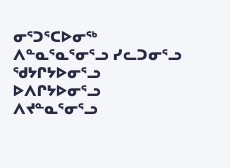ᓂᕐᑐᕐᑕᐅᓂᖅ ᐱᓐᓇᕐᓇᕐᓂᕐᓗ ᓯᓚᑐᓂᕐᓗ ᖁᔭᒋᔭᐅᓂᕐᓗ ᐅᐱᒋᔭᐅᓂᕐᓗ ᐱᔪᓐᓇᕐᓂᕐᓗ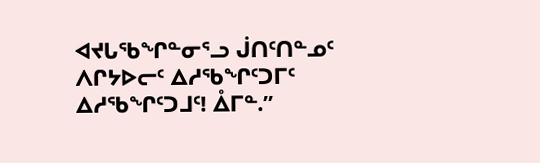ᐊᔪᒐᖃᖏᓐᓂᕐᓗ ᒎᑎᑦᑎᓐᓄᑦ ᐱᒋᔭᐅᓕᑦ ᐃᓱᖃᖏᑦᑐᒥᑦ ᐃᓱᖃᖏᑦᑐᒧᑦ! ᐂᒥᓐ.”